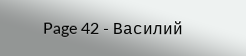Page 42 - Василий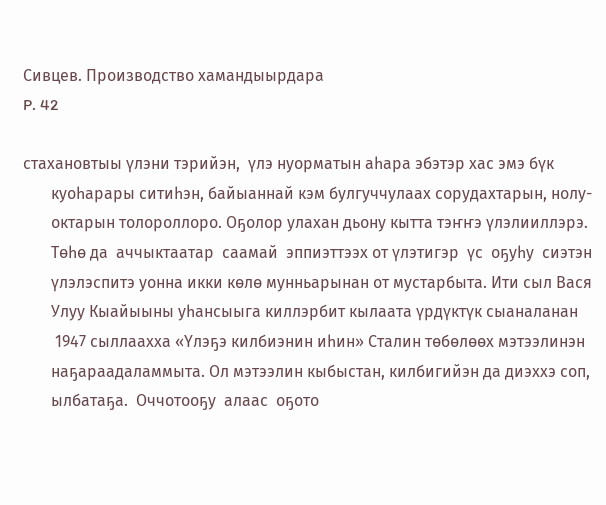Сивцев. Производство хамандыырдара
P. 42

стахановтыы үлэни тэрийэн,  үлэ нуорматын аһара эбэтэр хас эмэ бүк
       куоһарары ситиһэн, байыаннай кэм булгуччулаах сорудахтарын, нолу-
       октарын толороллоро. Оҕолор улахан дьону кытта тэҥҥэ үлэлииллэрэ.
       Төһө да  аччыктаатар  саамай  эппиэттээх от үлэтигэр  үс  оҕуһу  сиэтэн
       үлэлэспитэ уонна икки көлө мунньарынан от мустарбыта. Ити сыл Вася
       Улуу Кыайыыны уһансыыга киллэрбит кылаата үрдүктүк сыаналанан
        1947 сыллаахха «Үлэҕэ килбиэнин иһин» Сталин төбөлөөх мэтээлинэн
       наҕараадаламмыта. Ол мэтээлин кыбыстан, килбигийэн да диэххэ соп,
       ылбатаҕа.  Оччотооҕу  алаас  оҕото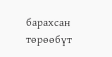барахсан  төрөөбүт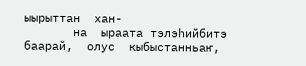ыырыттан  хан-
       на  ыраата тэлэһийбитэ баарай,  олус  кыбыстанньаҥ,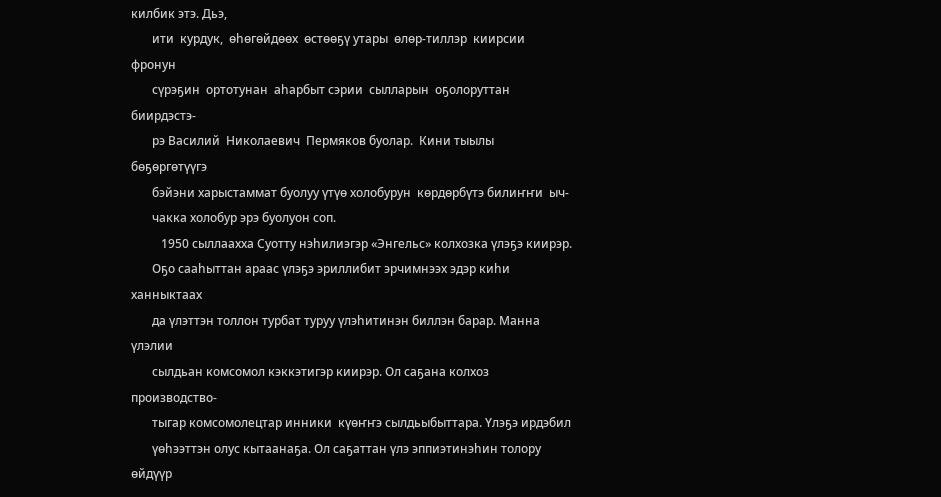килбик этэ. Дьэ,
       ити  курдук,  өһөгөйдөөх  өстөөҕү утары  өлөр-тиллэр  киирсии  фронун
       сүрэҕин  ортотунан  аһарбыт сэрии  сылларын  оҕолоруттан  биирдэстэ-
       рэ Василий  Николаевич  Пермяков буолар.  Кини тыылы бөҕөргөтүүгэ
       бэйэни харыстаммат буолуу үтүө холобурун  көрдөрбүтэ билиҥҥи  ыч-
       чакка холобур эрэ буолуон соп.
          1950 сыллаахха Суотту нэһилиэгэр «Энгельс» колхозка үлэҕэ киирэр.
       Оҕо сааһыттан араас үлэҕэ эриллибит эрчимнээх эдэр киһи ханныктаах
       да үлэттэн толлон турбат туруу үлэһитинэн биллэн барар. Манна үлэлии
       сылдьан комсомол кэккэтигэр киирэр. Ол саҕана колхоз производство-
       тыгар комсомолецтар инники  күөҥҥэ сылдьыбыттара. Үлэҕэ ирдэбил
       үөһээттэн олус кытаанаҕа. Ол саҕаттан үлэ эппиэтинэһин толору өйдүүр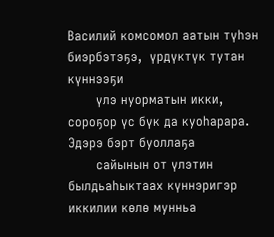Василий комсомол аатын түһэн биэрбэтэҕэ,  үрдүктүк тутан  күннээҕи
       үлэ нуорматын икки, сороҕор үс бүк да куоһарара. Эдэрэ бэрт буоллаҕа
       сайынын от үлэтин былдьаһыктаах күннэригэр иккилии көлө мунньа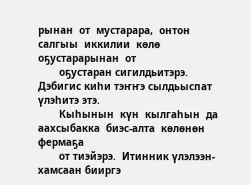рынан  от  мустарара,  онтон  салгыы  иккилии  көлө  оҕустарарынан  от
       оҕустаран сигилдьитэрэ. Дэбигис киһи тэҥҥэ сылдьыспат үлэһитэ этэ.
       Кыһынын  күн  кылгаһын  да  аахсыбакка  биэс-алта  көлөнөн  фермаҕа
       от тиэйэрэ.  Итинник үлэлээн-хамсаан бииргэ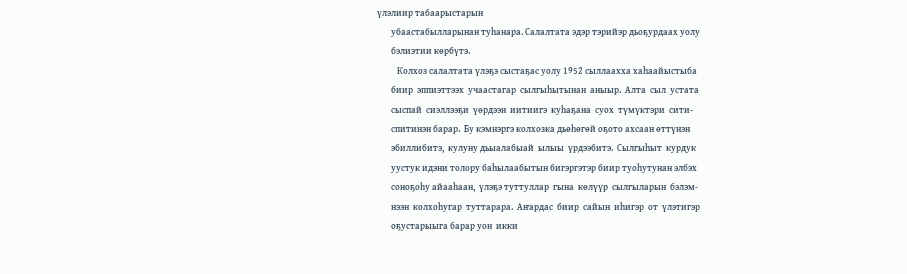үлэлиир табаарыстарын
       убаастабылларынан туһанара. Салалтата эдэр тэрийэр дьоҕурдаах уолу
       бэлиэтии көрбүтэ.
          Колхоз салалтата үлэҕэ сыстаҕас уолу 1952 сыллаахха хаһаайыстыба
       биир  эппиэттээх  учаастагар  сылгыһытынан  аныыр.  Алта  сыл  устата
       сыспай  сиэллээҕи  үөрдээн  иитиигэ  куһаҕана  суох  түмүктэри  сити-
       спитинэн барар.  Бу кэмнэргэ колхозка дьөһөгөй оҕото ахсаан өттүнэн
       эбиллибитэ,  кулуну дьыалабыай  ылыы  үрдээбитэ.  Сылгыһыт  курдук
       уустук идэни толору баһылаабытын бигэргэтэр биир туоһутунан элбэх
       соноҕоһу айааһаан,  үлэҕэ туттуллар  гына  көлүүр  сылгыларын  бэлэм-
       нээн  колхоһугар  туттарара.  Аҥардас  биир  сайын  иһигэр  от  үлэтигэр
       оҕустарыыга барар уон  икки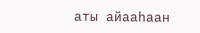аты айааһаан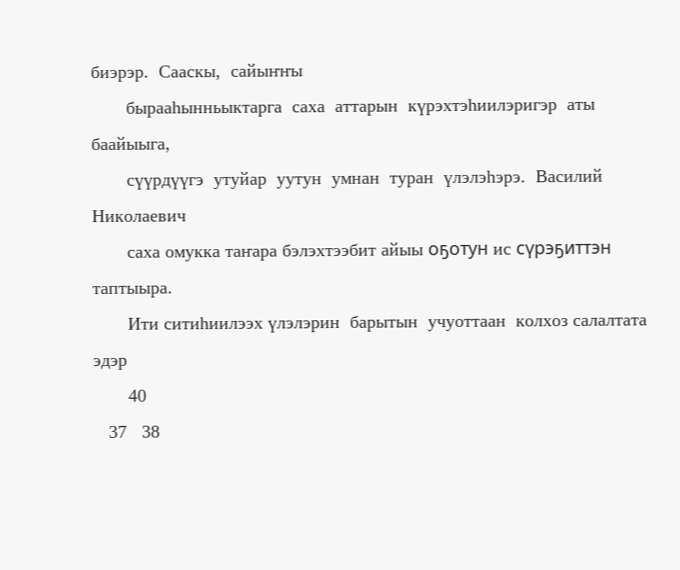биэрэр.  Сааскы,  сайыҥҥы
       бырааһынньыктарга  саха  аттарын  күрэхтэһиилэригэр  аты  баайыыга,
       сүүрдүүгэ  утуйар  уутун  умнан  туран  үлэлэһэрэ.  Василий  Николаевич
       саха омукка таҥара бэлэхтээбит айыы оҕотун ис сүрэҕиттэн таптыыра.
       Ити ситиһиилээх үлэлэрин  барытын  учуоттаан  колхоз салалтата эдэр
       40
   37   38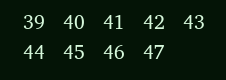39   40   41   42   43   44   45   46   47